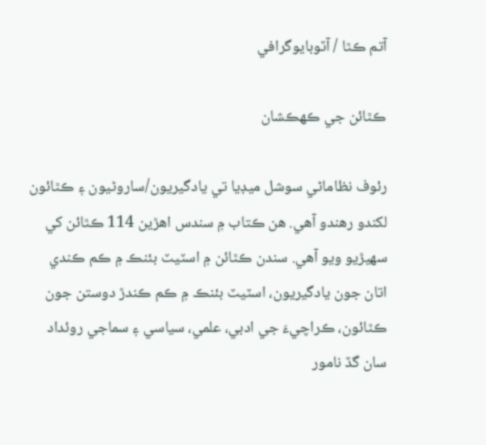آتم ڪٿا / آٽوبايوگرافي

ڪٿائن جي ڪھڪشان

رئوف نظاماڻي سوشل ميڊيا تي يادگيريون/ساروڻيون ۽ ڪٿائون لکندو رھندو آھي. ھن ڪتاب ۾ سندس اھڙين 114 ڪٿائن کي سھيڙيو ويو آھي. سندن ڪٿائن ۾ اسٽيٽ بئنڪ ۾ ڪم ڪندي اتان جون يادگيريون، اسٽيٽ بئنڪ ۾ ڪم ڪندڙ دوستن جون ڪٿائون، ڪراچيءَ جي ادبي، علمي، سياسي ۽ سماجي روئداد سان گڏ نامور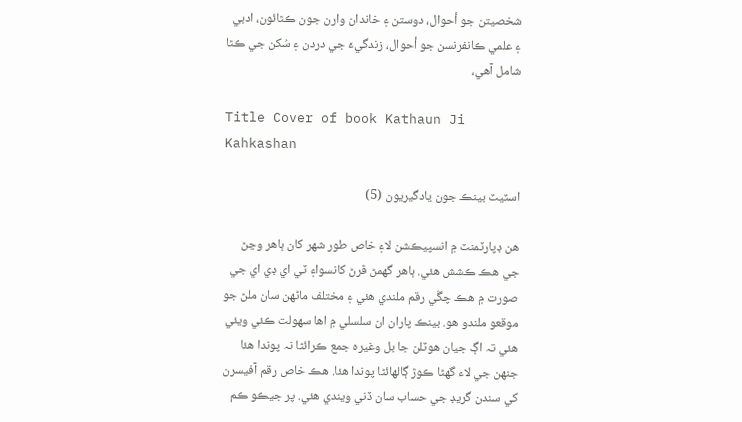شخصيتن جو أحوال، دوستن ۽ خاندان وارن جون ڪٿائون، ادبي ۽ علمي ڪانفرنسن جو أحوال، زندگيءَ جي دردن ۽ سُکن جي ڪٿا شامل آھي،

Title Cover of book Kathaun Ji Kahkashan

اسٽيٽ بينڪ جون يادگيريون (5)

هن ڊپارٽمنٽ ۾ انسپيڪشن لا۽ خاص طور شھر کان ٻاهر وڃڻ جي هڪ ڪشش هئي. ٻاهر گهمڻ ڦرڻ کانسوا۽ ٽي اي ڊي اي جي صورت ۾ هڪ چڱي رقم ملندي هئي ۽ مختلف ماڻھن سان ملڻ جو موقعو ملندو هو. بينڪ پاران ان سلسلي ۾ اها سھولت ڪئي ويئي هئي تہ اڳ جيان هوٽلن جا بل وغيرہ جمع ڪرائڻا نہ پوندا هئا جنھن جي لاء گهڻا ڪوڙ ڳالھائڻا پوندا هئا. هڪ خاص رقم آفيسرن کي سندن گريڊ جي حساب سان ڏني ويندي هئي. پر جيڪو ڪم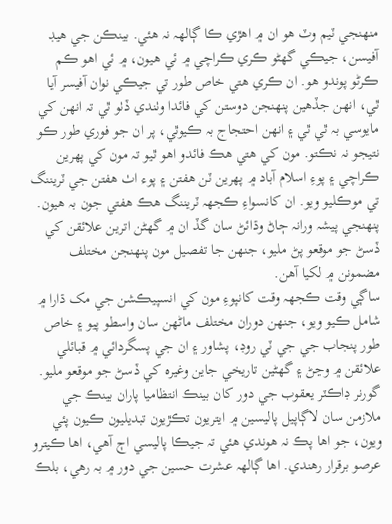منھنجي ٽيم وٽ هو ان ۾ اهڙي ڪا ڳالھہ نہ هئي. بينڪن جي هيڊ آفيسن، جيڪي گهڻو ڪري ڪراچي ۾ ئي هيون، ۾ ئي اهو ڪم ڪرڻو پوندو هو. ان ڪري هتي خاص طور تي جيڪي نوان آفيسر آيا ٿي، انھن جڏهين پنھنجن دوستن کي فائدا وٺندي ڏٺو ٿي تہ انھن کي مايوسي بہ ٿي ٿي ۽ انھن احتجاج بہ ڪيوٿي، پر ان جو فوري طور ڪو نتيجو نہ نڪتو. مون کي هتي هڪ فائدو اهو ٿيو تہ مون کي پھرين ڪراچي ۽ پوءِ اسلام آباد ۾ پھرين ٽن هفتن ۽ پوء اٺ هفتن جي ٽريننگ تي موڪليو ويو. ان کانسواءِ ڪجهہ ٽريننگ هڪ هفتي جون بہ هيون. پنھنجي پيشہ ورانہ ڄاڻ وڌائڻ سان گڏ ان ۾ گهڻن اترين علائقن کي ڏسڻ جو موقعو پڻ مليو، جنھن جا تفصيل مون پنھنجن مختلف مضمونن ۾ لکيا آهن.
ساڳي وقت ڪجهہ وقت کانپوءِ مون کي انسپيڪشن جي مک ڌارا ۾ شامل ڪيو ويو، جنھن دوران مختلف ماڻھن سان واسطو پيو ۽ خاص طور پنجاب جي جي ٽي روڊ، پشاور ۽ ان جي پسگردائي ۾ قبائلي علائقن ۾ وڃڻ ۽ گهڻين تاريخي جاين وغيرہ کي ڏسڻ جو موقعو مليو.
گورنر ڊاڪٽر يعقوب جي دور کان بينڪ انتظاميا پاران بينڪ جي ملازمن سان لاڳاپيل پاليسين ۾ ايتريون تڪڙيون تبديليون ڪيون پئي ويون، جو اها پڪ نہ هوندي هئي تہ جيڪا پاليسي اڄ آهي، اها ڪيترو عرصو برقرار رهندي. اها ڳالھہ عشرت حسين جي دور ۾ بہ رهي، بلڪ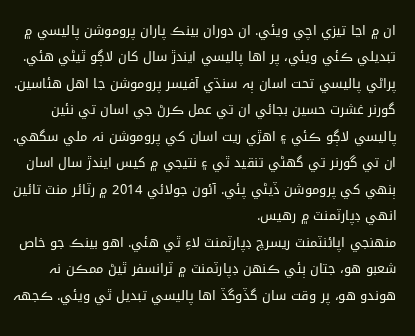ان ۾ اڃا تيزي اچي ويئي. ان دوران بينڪ پاران پروموشن پاليسي ۾ تبديلي ڪئي ويئي، پر اها پاليسي ايندڙ سال کان لاڳو ٿيڻي هئي. پراڻي پاليسي تحت اسان ٻہ سنڌي آفيسر پروموشن جا اهل هئاسين. گورنر غشرت حسين بجائي ان تي عمل ڪرڻ جي اسان تي نئين پاليسي لاڳو ڪئي ۽ اهڙي ريت اسان کي پروموشن نہ ملي سگهي. ان تي گورنر تي گهڻي تنقيد ٿي ۽ نتيجي ۾ کيس ايندڙ سال اسان ٻنھي کي پروموشن ڏيڻي پئي. آئون جولائي 2014 ۾ رٽائر منٽ تائين انھي ڊپارٽمنٽ ۾ رهيس.
منھنجي اپائنٽمنٽ ريسرچ ڊپارٽمنٽ لاءِ ٿي هئي. اهو بينڪ جو خاص شعبو هو، جتان ٻئي ڪنھن ڊپارٽمنٽ ۾ ٽرانسفر ٿيڻ ممڪن نہ هوندو هو، پر وقت سان گڏوگڏ اها پاليسي تبديل ٿي ويئي. ڪجهہ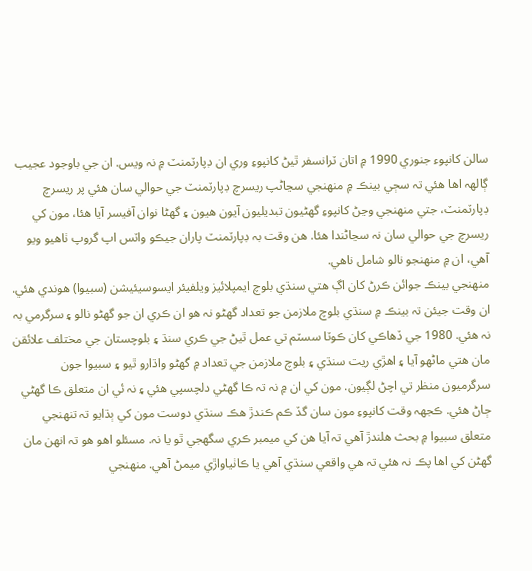سالن کانپوء جنوري 1990 ۾ اتان ٽرانسفر ٿيڻ کانپوءِ وري ان ڊپارٽمنٽ ۾ نہ ويس. ان جي باوجود عجيب ڳالھہ اها هئي تہ سڄي بينڪ ۾ منھنجي سڃاڻپ ريسرچ ڊپارٽمنٽ جي حوالي سان هئي پر ريسرچ ڊپارٽمنٽ، جتي منھنجي وڃڻ کانپوءِ گهڻيون تبديليون آيون هيون ۽ گهڻا نوان آفيسر آيا هئا، مون کي ريسرچ جي حوالي سان نہ سڃاڻندا هئا. هن وقت بہ ڊپارٽمنٽ پاران جيڪو واٽس اپ گروپ ٺاهيو ويو آهي، ان ۾ منھنجو نالو شامل ناهي.
منھنجي بينڪ جوائن ڪرڻ کان اڳ هتي سنڌي بلوچ ايمپلائيز ويلفيئر ايسوسيئيشن (سبيوا) هوندي هئي. ان وقت جيئن تہ بينڪ ۾ سنڌي بلوچ ملازمن جو تعداد گهڻو نہ هو ان ڪري ان جو گهڻو نالو ۽ سرگرمي بہ نہ هئي. 1980 جي ڏهاڪي کان ڪوٽا سسٽم تي عمل ٿيڻ جي ڪري سنڌ ۽ بلوچستان جي مختلف علائقن مان هتي ماڻھو آيا ۽ اهڙي ريت سنڌي ۽ بلوچ ملازمن جي تعداد ۾ گهڻو واڌارو ٿيو ۽ سبيوا جون سرگرميون منظر تي اچڻ لڳيون. مون کي ان ۾ نہ تہ ڪا گهڻي دلچسپي هئي ۽ نہ ئي ان متعلق ڪا گهڻي ڄاڻ هئي. ڪجهہ وقت کانپوءِ مون سان گڏ ڪم ڪندڙ هڪ سنڌي دوست مون کي ٻڌايو تہ تنھنجي متعلق سبيوا ۾ بحث هلندڙ آهي تہ آيا هن کي ميمبر ڪري سگهجي ٿو يا نہ. مسئلو اهو هو تہ انھن مان گهڻن کي اها پڪ نہ هئي تہ هي واقعي سنڌي آهي يا ڪاٺياواڙي ميمڻ آهي. منھنجي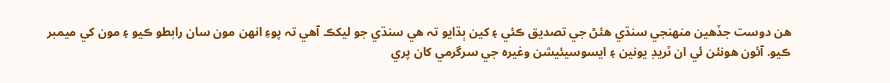هن دوست جڏهين منھنجي سنڌي هئڻ جي تصديق ڪئي ۽ کين ٻڌايو تہ هي سنڌي جو ليکڪ آهي تہ پوءِ انھن مون سان رابطو ڪيو ۽ مون کي ميمبر ڪيو. آئون هونئن ئي ان ٽريڊ يونين ۽ ايسوسيئيشن وغيرہ جي سرگرمي کان پري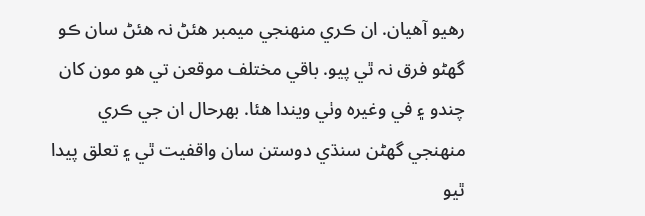رهيو آهيان. ان ڪري منھنجي ميمبر هئڻ نہ هئڻ سان ڪو گهڻو فرق نہ ٿي پيو. باقي مختلف موقعن تي هو مون کان چندو ۽ في وغيرہ وٺي ويندا هئا. بھرحال ان جي ڪري منھنجي گهڻن سنڌي دوستن سان واقفيت ٿي ۽ تعلق پيدا ٿيو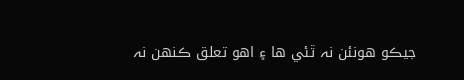جيڪو هونئن نہ ٿئي ها ۽ اهو تعلق ڪنھن نہ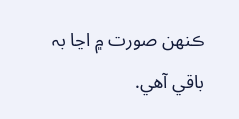ڪنھن صورت ۾ اڃا بہ باقي آهي.